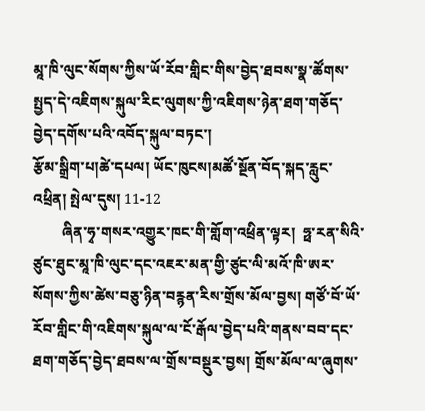མཱ་ཁི་ལུང་སོགས་ཀྱིས་ཡོ་རོབ་གླིང་གིས་བྱེད་ཐབས་སྣ་ཚོགས་སྤྱད་དེ་འཇིགས་སྐུལ་རིང་ལུགས་ཀྱི་འཇིགས་ཉེན་ཐག་གཅོད་བྱེད་དགོས་པའི་འབོད་སྐུལ་བཏང་།
རྩོམ་སྒྲིག་པ།ཚེ་དཔལ། ཡོང་ཁུངས།མཚོ་སྔོན་བོད་སྐད་རླུང་འཕྲིན། སྤེལ་དུས། 11-12
        ཞིན་ཧྭ་གསར་འགྱུར་ཁང་གི་གློག་འཕྲིན་ལྟར།  ཧྥ་རན་སིའི་ཙུང་ཐུང་མཱ་ཁི་ལུང་དང་འཇར་མན་གྱི་ཙུང་ལི་མའོ་ཁི་ཨར་སོགས་ཀྱིས་ཚེས་བཅུ་ཉིན་བརྙན་རིས་གྲོས་མོལ་བྱས། གཙོ་བོ་ཡོ་རོབ་གླིང་གི་འཇིགས་སྐུལ་ལ་ངོ་རྒོལ་བྱེད་པའི་གནས་བབ་དང་ཐག་གཅོད་བྱེད་ཐབས་ལ་གྲོས་བསྡུར་བྱས། གྲོས་མོལ་ལ་ཞུགས་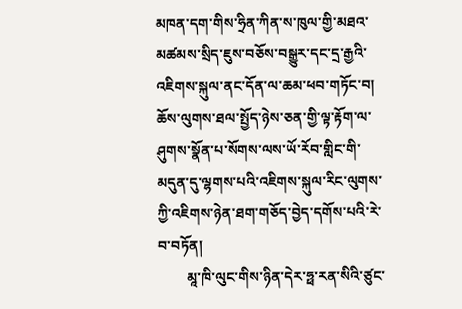མཁན་དག་གིས་ཧྲིན་ཀིན་ས་ཁུལ་གྱི་མཐའ་མཚམས་སྲིད་ཇུས་བཅོས་བསྒྱུར་དང་དྲ་རྒྱའི་འཇིགས་སྐུལ་ནང་དོན་ལ་ཆམ་ཕབ་གཏོང་བ། ཆོས་ལུགས་ཐལ་སྤྱོད་ཉེས་ཅན་གྱི་ལྟ་རྟོག་ལ་ཤུགས་སྣོན་པ་སོགས་ལས་ཡོ་རོབ་གླིང་གི་མདུན་དུ་ལྷགས་པའི་འཇིགས་སྐུལ་རིང་ལུགས་ཀྱི་འཇིགས་ཉེན་ཐག་གཅོད་བྱེད་དགོས་པའི་རེ་བ་བཏོན།
        མཱ་ཁི་ལུང་གིས་ཉིན་དེར་ཧྥ་རན་སིའི་ཙུང་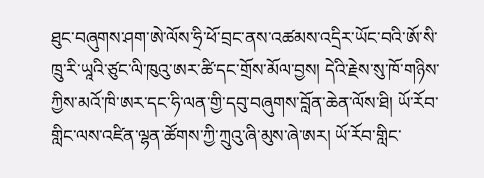ཐུང་བཞུགས་ཤག་ཨེ་ལོས་ཧྲི་ཕོ་བྲང་ནས་འཚམས་འདྲིར་ཡོང་བའི་ཨོ་སི་ཁྲུ་རི་ཡཱའི་ཙུང་ལི་ཁུའུ་ཨར་ཚི་དང་གྲོས་མོལ་བྱས། དེའི་རྗེས་སུ་ཁོ་གཉིས་ཀྱིས་མའོ་ཁི་ཨར་དང་ཧི་ལན་གྱི་དབུ་བཞུགས་བློན་ཆེན་ལོས་ཐི། ཡོ་རོབ་གླིང་ལས་འཛིན་ལྷན་ཚོགས་ཀྱི་ཀྲུའུ་ཞི་མུས་ཞེ་ཨར། ཡོ་རོབ་གླིང་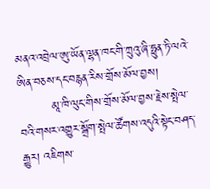མནའ་འབྲེལ་ཨུ་ཡོན་ལྷན་ཁང་གི་ཀྲུའུ་ཞི་ཧྥུན་ཏི་ལའེ་ཨིན་བཅས་དང་བརྙན་རིས་གྲོས་མོལ་བྱས།
        མཱ་ཁི་ལུང་གིས་གྲོས་མོལ་བྱས་རྗེས་སྤེལ་བའི་གསར་འགྱུར་སྒྲོག་སྤེལ་ཚོགས་འདུའི་སྟེང་བཤད་རྒྱུར། འཇིགས་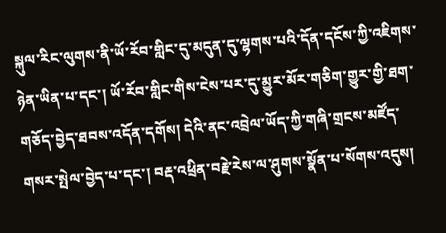སྐུལ་རིང་ལུགས་ནི་ཡོ་རོབ་གླིང་དུ་མདུན་དུ་ལྷགས་པའི་དོན་དངོས་ཀྱི་འཇིགས་ཉེན་ཡིན་པ་དང་། ཡོ་རོབ་གླིང་གིས་ངེས་པར་དུ་མྱུར་མོར་གཅིག་གྱུར་གྱི་ཐག་གཅོད་བྱེད་ཐབས་འདོན་དགོས། དེའི་ནང་འབྲེལ་ཡོད་ཀྱི་གཞི་གྲངས་མཛོད་གསར་སྤེལ་བྱེད་པ་དང་། བརྡ་འཕྲིན་བརྗེ་རེས་ལ་ཤུགས་སྣོན་པ་སོགས་འདུས།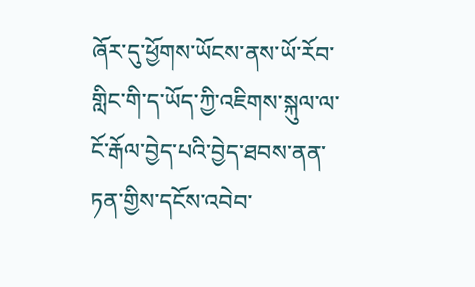ཞོར་དུ་ཕྱོགས་ཡོངས་ནས་ཡོ་རོབ་གླིང་གི་ད་ཡོད་ཀྱི་འཇིགས་སྐུལ་ལ་ངོ་རྒོལ་བྱེད་པའི་བྱེད་ཐབས་ནན་ཏན་གྱིས་དངོས་འབེབ་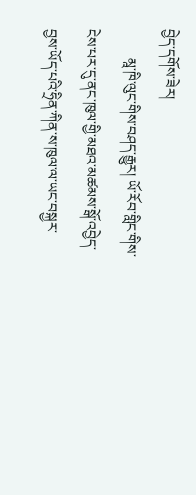བྱེད་དགོས་ཟེར།
        མཱ་ཁི་ལུང་གིས་བཤད་རྒྱུར། ཡོ་རོབ་གླིང་གིས་ངེས་པར་དུ་ནང་ཁུལ་གྱི་མཐའ་མཚམས་སྒོ་འབྱེད་བྱས་ཡོད་པའི་ཧྲིན་ཀིན་ས་ཁུལ་ལ་ཡང་བསྐྱར་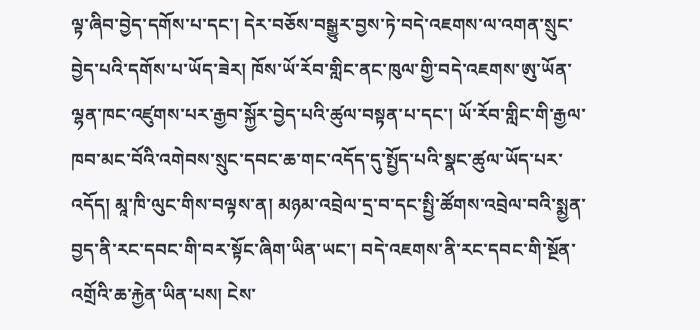ལྟ་ཞིབ་བྱེད་དགོས་པ་དང་། དེར་བཅོས་བསྒྱུར་བྱས་ཏེ་བདེ་འཇགས་ལ་འགན་སྲུང་བྱེད་པའི་དགོས་པ་ཡོད་ཟེར། ཁོས་ཡོ་རོབ་གླིང་ནང་ཁུལ་གྱི་བདེ་འཇགས་ཨུ་ཡོན་ལྷན་ཁང་འཛུགས་པར་རྒྱབ་སྐྱོར་བྱེད་པའི་ཚུལ་བསྟན་པ་དང་། ཡོ་རོབ་གླིང་གི་རྒྱལ་ཁབ་མང་བོའི་འགེབས་སྲུང་དབང་ཆ་གང་འདོད་དུ་སྤྱོད་པའི་སྣང་ཚུལ་ཡོད་པར་འདོད། མཱ་ཁི་ལུང་གིས་བལྟས་ན། མཉམ་འབྲེལ་དྲ་བ་དང་སྤྱི་ཚོགས་འབྲེལ་བའི་སྨྱན་བྱད་ནི་རང་དབང་གི་བར་སྟོང་ཞིག་ཡིན་ཡང་། བདེ་འཇགས་ནི་རང་དབང་གི་སྔོན་འགྲོའི་ཆ་རྐྱེན་ཡིན་པས། ངེས་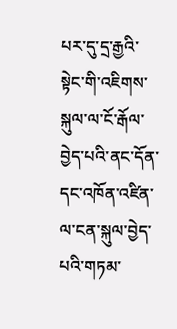པར་དུ་དྲ་རྒྱའི་སྟེང་གི་འཇིགས་སྐུལ་ལ་ངོ་རྒོལ་བྱེད་པའི་ནང་དོན་དང་འཁོན་འཛིན་ལ་ངན་སྐུལ་བྱེད་པའི་གཏམ་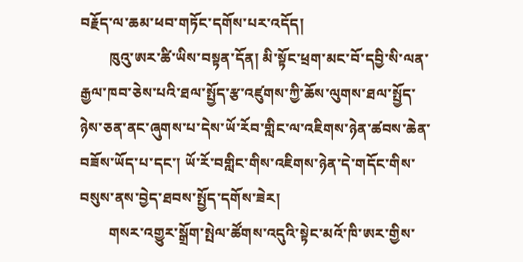བརྗོད་ལ་ཆམ་ཕབ་གཏོང་དགོས་པར་འདོད།
        ཁུའུ་ཨར་ཚི་ཡིས་བསྟན་དོན། མི་སྟོང་ཕྲག་མང་བོ་དབྱི་སི་ལན་རྒྱལ་ཁབ་ཅེས་པའི་ཐལ་སྤྱོད་རྩ་འཛུགས་ཀྱི་ཆོས་ལུགས་ཐལ་སྤྱོད་ཉེས་ཅན་ནང་ཞུགས་པ་དེས་ཡོ་རོབ་གླིང་ལ་འཇིགས་ཉེན་ཚབས་ཆེན་བཟོས་ཡོད་པ་དང་། ཡོ་རོ་བགླིང་གིས་འཇིགས་ཉེན་དེ་གདོང་གིས་བསུས་ནས་བྱེད་ཐབས་སྤྱོད་དགོས་ཟེར།
        གསར་འགྱུར་སྒྲོག་སྤེལ་ཚོགས་འདུའི་སྟེང་མའོ་ཁི་ཨར་གྱིས་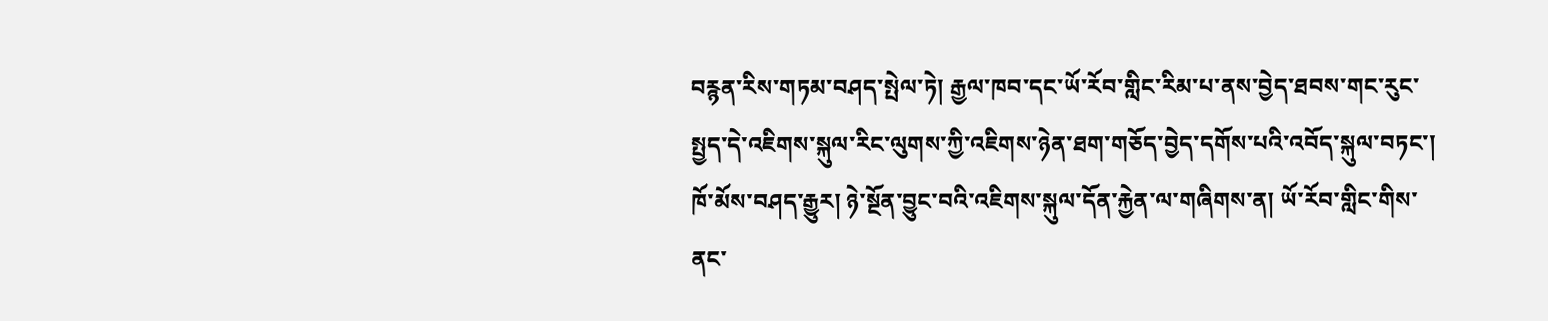བརྙན་རིས་གཏམ་བཤད་སྤེལ་ཏེ། རྒྱལ་ཁབ་དང་ཡོ་རོབ་གླིང་རིམ་པ་ནས་བྱེད་ཐབས་གང་རུང་སྤྱད་དེ་འཇིགས་སྐུལ་རིང་ལུགས་ཀྱི་འཇིགས་ཉེན་ཐག་གཅོད་བྱེད་དགོས་པའི་འབོད་སྐུལ་བཏང་། ཁོ་མོས་བཤད་རྒྱུར། ཉེ་སྔོན་བྱུང་བའི་འཇིགས་སྐུལ་དོན་རྐྱེན་ལ་གཞིགས་ན། ཡོ་རོབ་གླིང་གིས་ནང་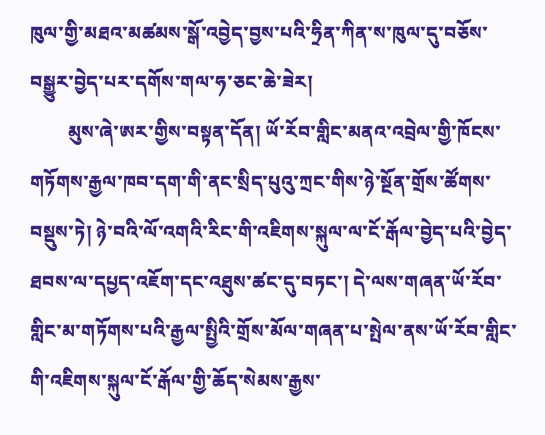ཁུལ་གྱི་མཐའ་མཚམས་སྒོ་འབྱེད་བྱས་པའི་ཧྲིན་ཀིན་ས་ཁུལ་དུ་བཅོས་བསྒྱུར་བྱེད་པར་དགོས་གལ་ཧ་ཅང་ཆེ་ཟེར།
        མུས་ཞེ་ཨར་གྱིས་བསྟན་དོན། ཡོ་རོབ་གླིང་མནའ་འབྲེལ་གྱི་ཁོངས་གཏོགས་རྒྱལ་ཁབ་དག་གི་ནང་སྲིད་པུའུ་ཀྲང་གིས་ཉེ་སྔོན་གྲོས་ཚོགས་བསྡུས་ཏེ། ཉེ་བའི་ལོ་འགའི་རིང་གི་འཇིགས་སྐུལ་ལ་ངོ་རྒོལ་བྱེད་པའི་བྱེད་ཐབས་ལ་དཔྱད་འཇོག་དང་འཐུས་ཚང་དུ་བཏང་། དེ་ལས་གཞན་ཡོ་རོབ་གླིང་མ་གཏོགས་པའི་རྒྱལ་སྤྱིའི་གྲོས་མོལ་གཞན་པ་སྤེལ་ནས་ཡོ་རོབ་གླིང་གི་འཇིགས་སྐུལ་ངོ་རྒོལ་གྱི་ཆོད་སེམས་རྒྱས་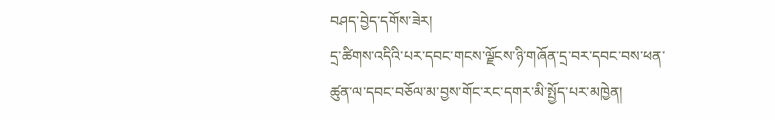བཤད་བྱེད་དགོས་ཟེར།
དྲ་ཚིགས་འདིའི་པར་དབང་གངས་ལྗོངས་ཉི་གཞོན་དྲ་བར་དབང་བས་ཕན་ཚུན་ལ་དབང་བཅོལ་མ་བྱས་གོང་རང་དགར་མི་སྤྱོད་པར་མཁྱེན།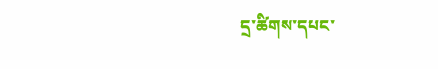དྲ་ཚིགས་དཔང་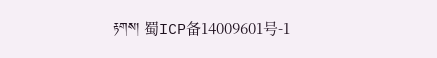རྟགས། 蜀ICP备14009601号-1